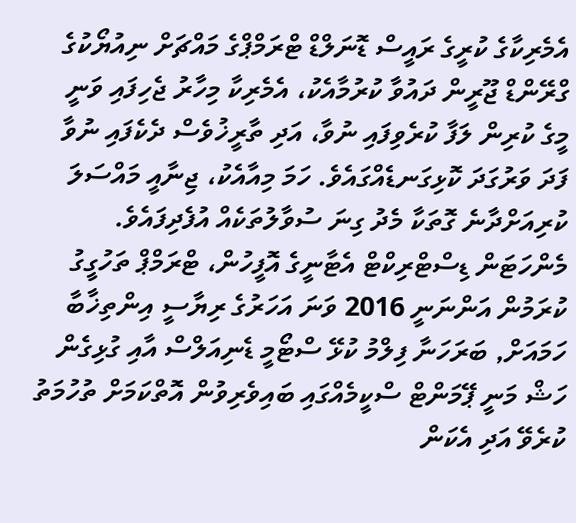އެމެރިކާގެ ކުރީގެ ރައީސް ޑޮނަލްޑް ޓްރަމްޕްގެ މައްޗަށް ނިއުޔޯކުގެ ގްރޭންޑް ޖޫރީން ދައުވާ ކުރުމާއެކު، އެމެރިކާ މިހާރު ޖެހިފައި ވަނީ މީގެ ކުރިން ލަފާ ކުރެވިފައި ނުވާ، އަދި ތާރީޚުވެސް ދެކެފައި ނުވާ ފަދަ ވަރުގަދަ ކޮޅިގަނޑެއްގައެވެ. ހަމަ މިއާއެކު، ޖިނާއީ މައްސަލަ ކުރިއަށްދާނެ ގޮތަކާ މެދު ގިނަ ސުވާލުތަކެއް އުފެދިފައެވެ.
މެންހަޓަން ޑިސްޓްރިކްޓް އެޓާނީގެ އޮފީހުން، ޓްރަމްޕް ތަހުގީގު ކުރަމުން އަންނަނީ 2016 ވަނަ އަހަރުގެ ރިޔާސީ އިންތިޚާބާ ހަމައަށް, ބަރަހަނާ ފިލްމު ކުޅޭ ސްޓޯމީ ޑެނިއަލްސް އާއި ގުޅިގެން ހަޝް މަނީ ޕޭމަންޓް ސްކީމެއްގައި ބައިވެރިވުން އޮތްކަމަށް ތުހުމަތު ކުރެވޭ އަދި އެކަން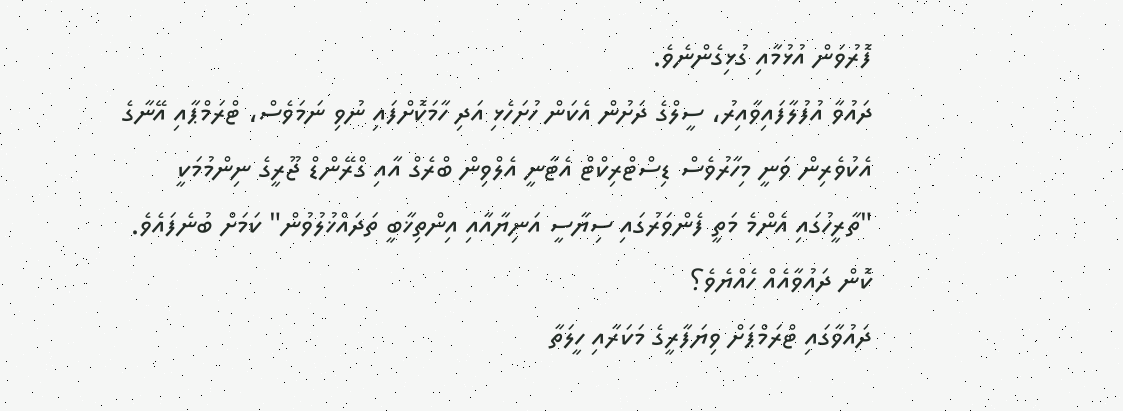ފޮރުވަން އުޅުމާއި ގުޅިގެންނެވެ.
ދައުވާ އުފުލާފައިވާއިރު، ސީލްގެ ދަށުން އެކަން ހުށަހެޅި އަދި ހާމަކޮށްފައި ނުވި ނަމަވެސް، ޓްރަމްޕާއި އޭނާގެ އެކުވެރިން ވަނީ މިހާރުވެސް ޑިސްޓްރިކްޓް އެޓާނީ އެލްވިން ބްރެގް އާއި ގްރޭންޑް ޖޫރީގެ ނިންމުމަކީ "ތާރީހުގައި އެންމެ މަތީ ފެންވަރުގައި ސިޔާސީ އަނިޔާއާއި އިންތިޚާބީ ތަދައްޚުލުވުން" ކަމަށް ބުނެފައެވެ.
ކޮން ދައުވާއެއް ހެއްޔެވެ؟
ދައުވާގައި ޓްރަމްޕަށް ވިޔަފާރީގެ މަކަރާއި ހީލަތާ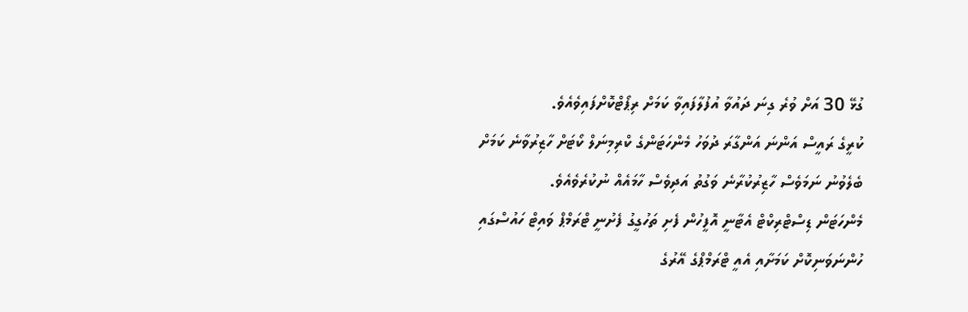ގުޅޭ 30 އަށް ވުރެ ގިނަ ދައުވާ އުފުލާފައިވާ ކަމަށް ރިޕޯޓްކޮށްފައިވެއެވެ.
ކުރީގެ ރައީސް އަންނަ އަންގާރަ ދުވަހު މެންހަޓަންގެ ކްރިމިނަލް ކޯޓަށް ހާޒިރުވާނެ ކަމަށް ބެލެވުނު ނަމަވެސް ހާޒިރުކުރާނެ ވަގުތު އަދިވެސް ހާމައެއް ނުކުރެވެއެވެ.
މެންހަޓަން ޑިސްޓްރިކްޓް އެޓާނީ އޮފީހުން ފެށި ތަހުގީގު ފެށުނީ ޓްރަމްޕް ވައިޓް ހައުސްގައި ހުންނަވަނިކޮށް ކަމަށާއި އެއީ ޓްރަމްޕްގެ އޭރުގެ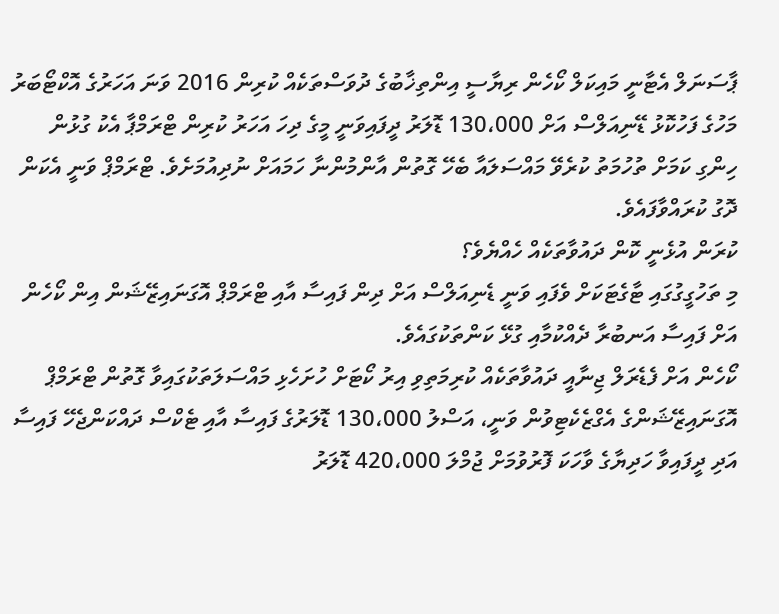ޕާސަނަލް އެޓާނީ މައިކަލް ކޯހެން ރިޔާސީ އިންތިޚާބުގެ ދުވަސްތަކެއް ކުރިން 2016 ވަނަ އަހަރުގެ އޮކްޓޯބަރު މަހުގެ ފަހުކޮޅު ޑޭނިއަލްސް އަށް 130،000 ޑޮލަރު ދީފައިވަނީ މީގެ ދިހަ އަހަރު ކުރިން ޓްރަމްޕާ އެކު ގުޅުން ހިންގި ކަމަށް ތުހުމަތު ކުރެވޭ މައްސަލައާ ބެހޭ ގޮތުން އާންމުންނާ ހަމައަށް ނުދިއުމަށެވެ. ޓްރަމްޕް ވަނީ އެކަން ދޮގު ކުރައްވާފައެވެ.
ކުރަން އުޅެނީ ކޮން ދައުވާތަކެއް ހެއްޔެވެ؟
މި ތަހުގީގުގައި ޓާގެޓަކަށް ވެފައި ވަނީ ޑެނިއަލްސް އަށް ދިން ފައިސާ އާއި ޓްރަމްޕް އޮގަނައިޒޭޝަން އިން ކޯހެން އަށް ފައިސާ އަނބުރާ ދެއްކުމާއި ގުޅޭ ކަންތަކުގައެވެ.
ކޯހެން އަށް ފެޑެރަލް ޖިނާއީ ދައުވާތަކެއް ކުރިމަތިވި އިރު ކޯޓަށް ހުށަހެޅި މައްސަލަތަކުގައިވާ ގޮތުން ޓްރަމްޕް އޮގަނައިޒޭޝަންގެ އެގްޒެކެޓިވުން ވަނީ، އަސްލު 130،000 ޑޮލަރުގެ ފައިސާ އާއި ޓެކްސް ދައްކަންޖެހޭ ފައިސާ އަދި ދީފައިވާ ހަދިޔާގެ ވާހަކަ ފޮރުވުމަށް ޖުމްލަ 420،000 ޑޮލަރު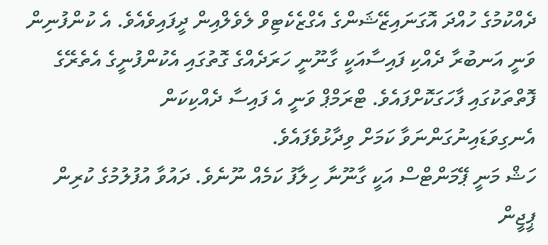ދެއްކުމުގެ ހުއްދަ އޮގަނައިޒޭޝަންގެ އެގްޒެކެޓިވް ލެވެލްއިން ދީފައިވެއެވެ. އެ ކުންފުނިން ވަނީ އަނބުރާ ދެއްކި ފައިސާއަކީ ގާނޫނީ ހަރަދެއްގެ ގޮތުގައި އެކުންފުނީގެ އެތެރޭގެ ފޮތްތަކުގައި ފާހަގަކޮށްފައެވެ. ޓްރަމްޕް ވަނީ އެ ފައިސާ ދެއްކިކަން އެނގިވަޑައިނުގަންނަވާ ކަމަށް ވިދާޅުވެފައެވެ.
ހަޝް މަނީ ޕޭމަންޓްސް އަކީ ގާނޫނާ ހިލާފު ކަމެއް ނޫނެވެ. ދައުވާ އުފުލުމުގެ ކުރިން ޕީޖީން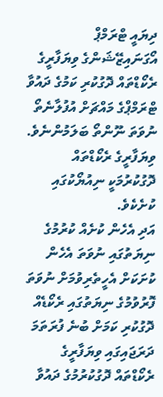ދިޔައީ ޓްރަމްޕް އޯގަނައިޒޭޝަންގެ ވިޔަފާރީގެ ރެކޯޑްތައް ދޮގުކުރި ކަމުގެ ދައުވާ ޓްރަމްޕްގެ މައްޗަށް އުފުލާނެތޯ ނުވަތަ ނޫންތޯ ބަލަމުންނެވެ. ވިޔަފާރީގެ ރެކޯޑްތައް ދޮގުކުރުމަކީ ނިއުޔޯކުގައި ކުށެކެވެ.
އަދި އެހެން ކުށެއް ކުރުމުގެ ނިޔަތުގައި ނުވަތަ އެހެން ކުށަކަށް އެހީތެރިވުމަށް ނުވަތަ ފޮރުވުމުގެ ނިޔަތުގައި ރެކޯޑެއް ދޮގުކުރި ކަމަށް ބުނެ ފުރަތަމަ ދަރަޖައިގައި ވިޔަފާރީގެ ރެކޯޑްތައް ދޮގުކުރުމުގެ ދައުވާ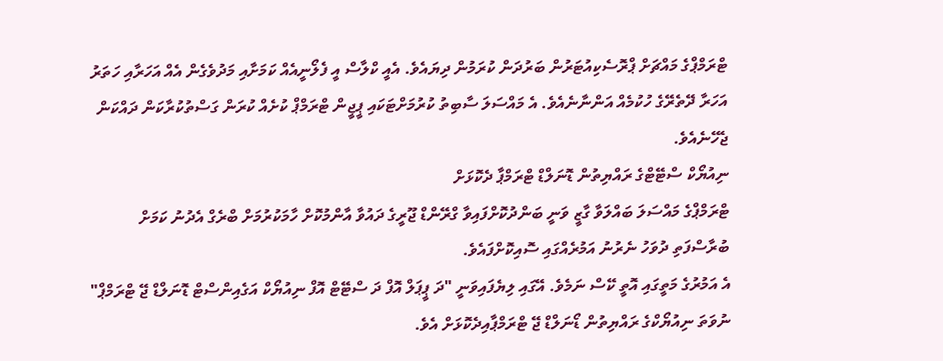ޓްރަމްޕްގެ މައްޗަށް ޕްރޮސެކިއުޓަރުން ބަރުދަން ކުރަމުން ދިޔައެވެ. އެއީ ކްލާސް އީ ފެލޯނީއެއް ކަމަށާއި މަދުވެގެން އެއް އަހަރާއި ހަތަރު އަހަރާ ދޭތެރޭގެ ހުކުމެއް އަންނާނެއެވެ. އެ މައްސަލަ ސާބިތު ކުރުމަށްޓަކައި ޕީޖީން ޓްރަމްޕް ކުށެއް ކުރަން ގަސްތުކުރާކަން ދައްކަން ޖެހޭނެއެވެ.
ނިއުޔޯކް ސްޓޭޓްގެ ރައްޔިތުން ޑޮނަލްޑް ޓްރަމްޕާ ދެކޮޅަށް
ޓްރަމްޕްގެ މައްސަލަ ބައްލަވާ ގާޒީ ވަނީ ބަންދުކޮށްފައިވާ ގްރޭންޑް ޖޫރީގެ ދައުވާ އާންމުކޮށް ހާމަކުރުމަށް ބްރެގް އެދުނު ކަމަށް ބުރާސްފަތި ދުވަހު ނެރުނު އަމުރެއްގައި ސޮއިކޮށްފައެވެ.
އެ އަމުރުގެ މަތީގައި އޮތީ ކޭސް ނަމެވެ. އޭގައި ލިޔެފައިވަނީ "ދަ ޕީޕަލް އޮފް ދަ ސްޓޭޓް އޮފް ނިއުޔޯކް އަގެއިންސްޓް ޑޮނަލްޑް ޖޭ ޓްރަމްޕް" ނުވަތަ ނިއުޔޯކްގެ ރައްޔިތުން ޑޯނަލްޑް ޖޭ ޓްރަމްޕާއިދެކޮޅަށް އެވެ.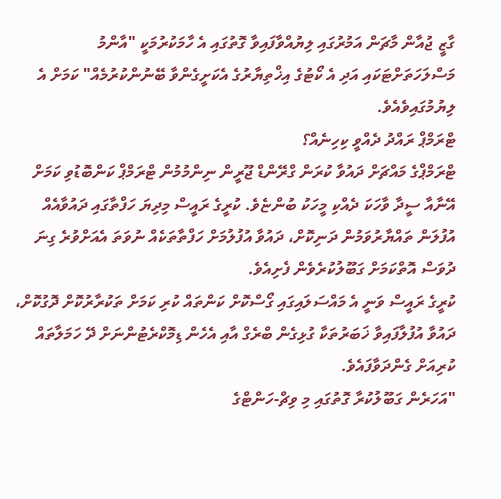ގާޒީ ޖުއާން މާޗަން އަމުރުގައި ލިޔުއްވާފައިވާ ގޮތުގައި އެ ހާމަކުރުމަކީ "އާންމު މަސްލަހަތަށްޓަކައި އަދި އެ ކޯޓުގެ އިޚްތިޔާރުގެ އެކަށީގެންވާ ބޭނުންކުރުމެއް" ކަމަށް އެ ލިޔުމުގައިވެއެވެ.
ޓްރަމްޕް ރައްދު ދެއްވީ ކިހިނެއް؟
ޓްރަމްޕްގެ މައްޗަށް ދައުވާ ކުރަން ގްރޭންޑް ޖޫރީން ނިންމުމުން ޓްރަމްޕް ކަންބޮޑުވި ކަމަށް އޭނާއާ ސީދާ ވާހަކަ ދެއްކި މީހަކު ބުންޏެވެ. ކުރީގެ ރައީސް މިދިޔަ ހަފްތާގައި ދައުވާއެއް އުފުލަން ތައްޔާރުވަމުން ދަނިކޮށް، ދައުވާ އުފުލުމަށް ހަފްތާތަކެއް ނުވަތަ އެއަށްވުރެ ގިނަ ދުވަސް އޮތްކަމަށް ގަބޫލުކުރެވެން ފެށިއެވެ.
ކުރީގެ ރައީސް ވަނީ އެ މައްސަލައިގައި ގޯސްކޮށް ކަންތައް ކުރި ކަމަށް ތަކުރާރުކޮށް ދޮގުކޮށް، ދައުވާ އުފުލާފައިވާ ޚަބަރުތަކާ ގުޅިގެން ބްރެގް އާއި އެހެން ޑިމޮކްރެޓުންނަށް ދޭ ހަމަލާތައް ކުރިއަށް ގެންދަވާފައެވެ.
"އަހަރެން ގަބޫލުކުރާ ގޮތުގައި މި ވިޗް-ހަންޓްގެ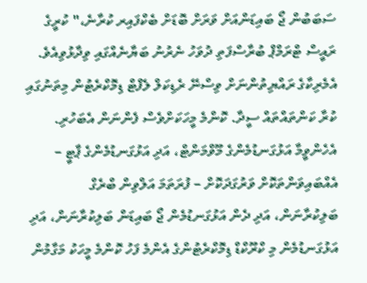ސަބަބުން ޖޯ ބައިޑަންއަށް ވަރަށް ބޮޑަށް ބެކްފައިރ ކުރާނެ،" ކުރީގެ ރައީސް ޓްރަމްޕް ބުރާސްފަތި ދުވަހު ނެރުނު ބަޔާނެއްގައި ވިދާޅުވިއެވެ.
އެމެރިކާގެ ރައްޔިތުންނަށް ވިސްނޭ ރެޑިކަލް ލެފްޓް ޑިމޮކްރެޓުން މިތަނުގައި ކުރާ ކަންތައްތައް ސީދާ. ކޮންމެ މީހަކަށްވެސް ފެންނަން އެބަހުރި. އެހެންވީމާ އަޅުގަނޑުމެންގެ މޫވްމަންޓް، އަދި އަޅުގަނޑުމެންގެ ޕާޓީ – އެއްބައިވަންތަކޮށް ވަރުގަދަކޮށް – ފުރަތަމަ އަލްވިން ބްރެގް ބަލިކުރާނަން، އަދި ދެން އަޅުގަނޑުމެން ޖޯ ބައިޑަން ބަލިކުރާނަން، އަދި އަޅުގަނޑުމެން މި ކްރޫކްޑް ޑިމޮކްރެޓުންގެ އެންމެ ފަހު ކޮންމެ މީހަކު މަގާމުން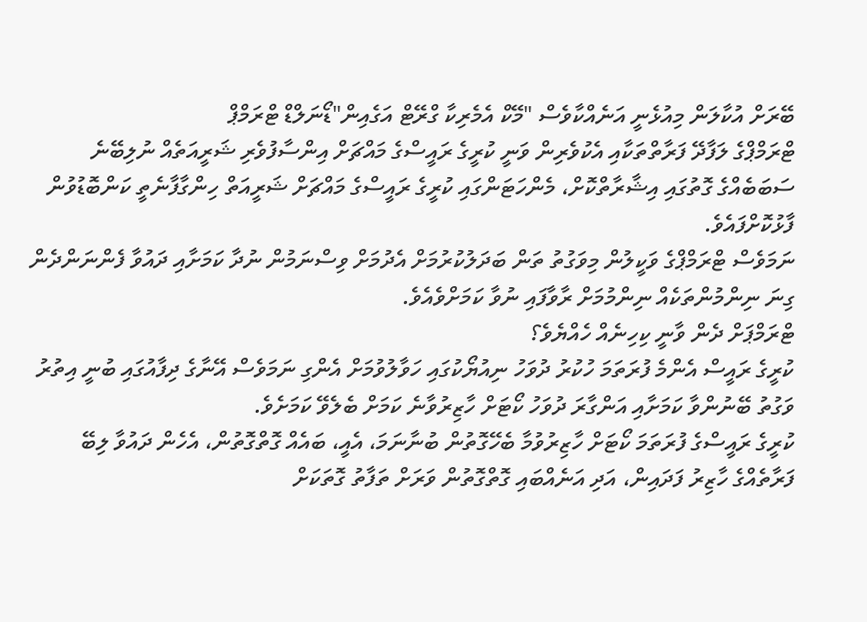ބޭރަށް އުކާލަން މިއުޅެނީ އަނެއްކާވެސް "މޭކް އެމެރިކާ ގްރޭޓް އަގެއިން"ޑޯނަލްޑް ޓްރަމްޕް
ޓްރަމްޕްގެ ލަފާދޭ ފަރާތްތަކާއި އެކުވެރިން ވަނީ ކުރީގެ ރައީސްގެ މައްޗަށް އިންސާފުވެރި ޝަރީއަތެއް ނުލިބޭނެ ސަބަބެއްގެ ގޮތުގައި އިޝާރާތްކޮށް، މެންހަޓަންގައި ކުރީގެ ރައީސްގެ މައްޗަށް ޝަރީއަތް ހިންގާފާނެތީ ކަންބޮޑުވުން ފާޅުކޮށްފައެވެ.
ނަމަވެސް ޓްރަމްޕްގެ ވަކީލުން މިވަގުތު ތަން ބަދަލުކުރުމަށް އެދުމަށް ވިސްނަމުން ނުދާ ކަމަށާއި ދައުވާ ފެންނަންދެން ގިނަ ނިންމުންތަކެއް ނިންމުމަށް ރާވާފައި ނުވާ ކަމަށްވެއެވެ.
ޓްރަމްޕަށް ދެން ވާނީ ކިހިނެއް ހެއްޔެވެ؟
ކުރީގެ ރައީސް އެންމެ ފުރަތަމަ ހުކުރު ދުވަހު ނިއުޔޯކުގައި ހަވާލުވުމަށް އެންގި ނަމަވެސް އޭނާގެ ދިފާއުގައި ބުނީ އިތުރު ވަގުތު ބޭނުންވާ ކަމަށާއި އަންގާރަ ދުވަހު ކޯޓަށް ހާޒިރުވާނެ ކަމަށް ބެލެވޭ ކަމަށެވެ.
ކުރީގެ ރައީސްގެ ފުރަތަމަ ކޯޓަށް ހާޒިރުވުމާ ބެހޭގޮތުން ބުނާނަމަ، އެއީ، ބައެއް ގޮތްގޮތުން، އެހެން ދައުވާ ލިބޭ ފަރާތެއްގެ ހާޒިރު ފަދައިން، އަދި އަނެއްބައި ގޮތްގޮތުން ވަރަށް ތަފާތު ގޮތަކަށް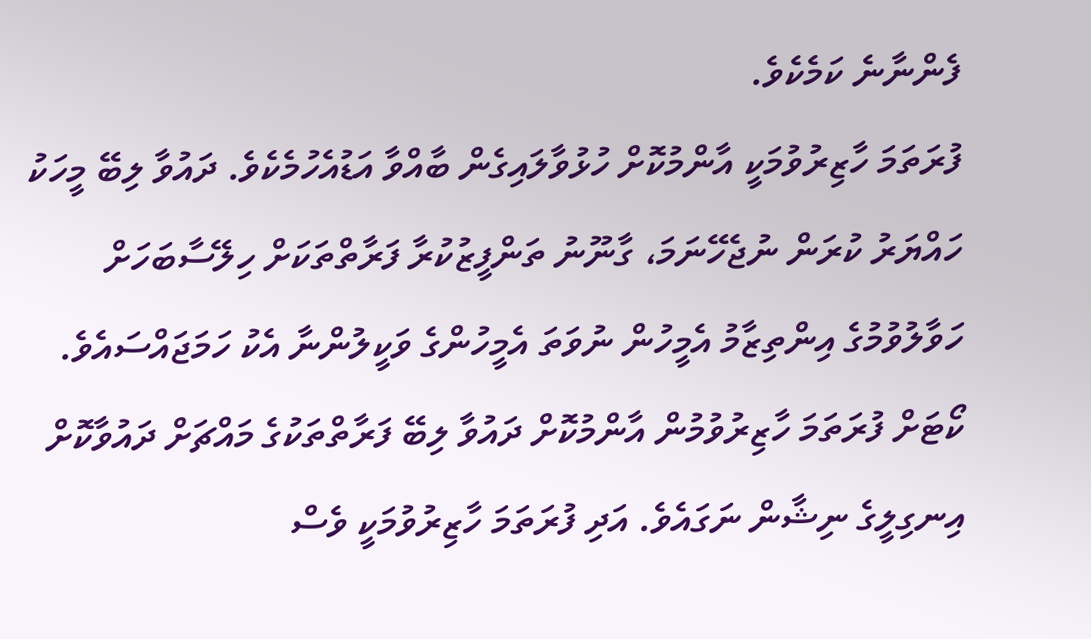ފެންނާނެ ކަމެކެވެ.
ފުރަތަމަ ހާޒިރުވުމަކީ އާންމުކޮށް ހުޅުވާލައިގެން ބާއްވާ އަޑުއެހުމެކެވެ. ދައުވާ ލިބޭ މީހަކު ހައްޔަރު ކުރަން ނުޖެހޭނަމަ، ގާނޫނު ތަންފީޒުކުރާ ފަރާތްތަކަށް ހިލޭސާބަހަށް ހަވާލުވުމުގެ އިންތިޒާމު އެމީހުން ނުވަތަ އެމީހުންގެ ވަކީލުންނާ އެކު ހަމަޖައްސައެވެ. ކޯޓަށް ފުރަތަމަ ހާޒިރުވުމުން އާންމުކޮށް ދައުވާ ލިބޭ ފަރާތްތަކުގެ މައްޗަށް ދައުވާކޮށް އިނގިލީގެ ނިޝާން ނަގައެވެ. އަދި ފުރަތަމަ ހާޒިރުވުމަކީ ވެސް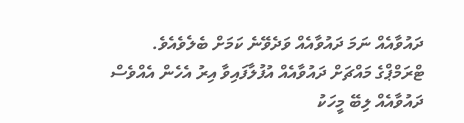ދައުވާއެއް ނަމަ ދައުވާއެއް ވަދެވޭނެ ކަމަށް ބެލެވެއެވެ.
ޓްރަމްޕްގެ މައްޗަށް ދައުވާއެއް އުފުލާފައިވާ އިރު އެހެން އެއްވެސް ދައުވާއެއް ލިބޭ މީހަކު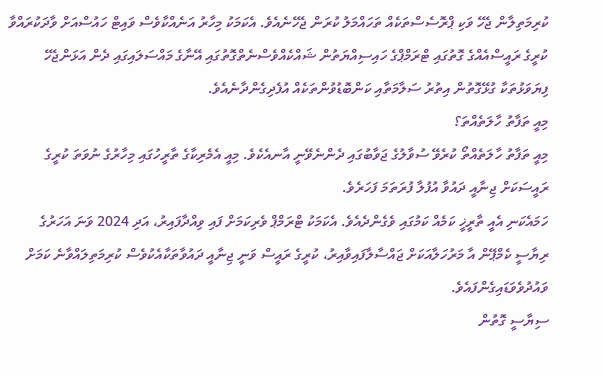ކުރިމަތިލާން ޖެހޭ ވަކި ޕްރޮސެސްތަކެއް ތަހައްމަލު ކުރަން ޖެހޭނެއެވެ. އެކަމަކު މިހާރު އަނެއްކާވެސް ވައިޓް ހައުސްއަށް ވާދަކުރައްވާ ކުރީގެ ރައީސްއެއްގެ ގޮތުގައި ޓްރަމްޕްގެ ހައިސިއްޔަތުން ޝައްކެއްވެސްނެތްގޮތުގައި އޭނާގެ މައްސަލައިގައި ދެން އަޅަންޖެހޭ ފިޔަވަޅުތަކާ ގުޅޭގޮތުން އިތުރު ސަލާމަތާއި ކަންބޮޑުވުންތަކެއް އުފެދިގެންދާނެއެވެ.
މިއީ ތަފާތު ހާލަތެއްތަ؟
މިއީ ތަފާތު ހާލަތެއްތޯ ކުރެވޭ ސުވާލުގެ ޖަވާބުގައި ދެންނެވޭނީ އާނއެކެވެ. މިއީ އެމެރިކާގެ ތާރީހުގައި މިހާރުގެ ނުވަތަ ކުރީގެ ރައީސަކަށް ޖިނާއީ ދައުވާ އުފުލާ ފުރަތަމަ ފަހަރެވެ.
ހަމައެކަނި އެއީ ތާރީޚީ ކަމެއް ކަމުގައި ވެގެންދެއެވެ. އެކަމަކު ޓްރަމްޕް ވެރިކަމަށް ފައި ވިއްދާފައިރު، އަދި 2024 ވަނަ އަހަރުގެ ރިޔާސީ ކެމްޕޭން އާ މަރުހަލާއަކަށް ޖައްސާލާފައިވާއިރު، ކުރީގެ ރައީސް ވަނީ ޖިނާއީ ދައުވާތަކާއެކުވެސް ކުރިމަތިލައްވާނެ ކަމަށް ވައުދުވެވަޑައިގެންފައެވެ.
ސިޔާސީ ގޮތުން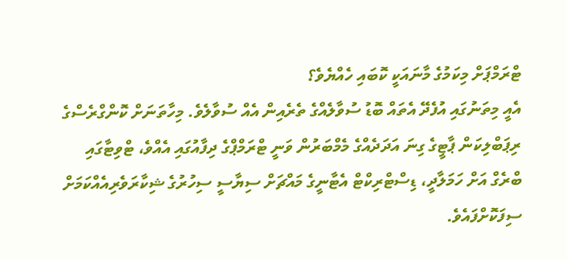ޓްރަމްޕަށް މިކަމުގެ މާނައަކީ ކޮބައި ހެއްޔެވެ؟
އެއީ މިތަނުގައި އުފެދޭ އެތައް ބޮޑު ސުވާލެއްގެ ތެރެއިން އެއް ސުވާލެވެ. މިހާތަނަށް ކޮންގްރެސްގެ ރިޕަބްލިކަން ޕާޓީގެ ގިނަ އަދަދެއްގެ މެމްބަރުން ވަނީ ޓްރަމްޕްގެ ދިފާއުގައި އެއްވެ، ޓްވިޓާގައި ބްރެގް އަށް ހަމަލާދީ، ޑިސްޓްރިކްޓް އެޓާނީގެ މައްޗަށް ސިޔާސީ ސިހުރުގެ ޝިކާރަވެރިއެއްކަމަށް ސިފަކޮށްފައެވެ.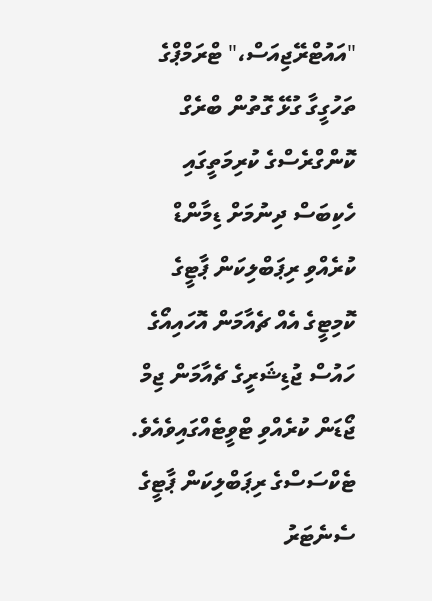"އައުޓްރޭޖިއަސް،" ޓްރަމްޕްގެ ތަހުގީގާ ގުޅޭ ގޮތުން ބްރެގް ކޮންގްރެސްގެ ކުރިމަތީގައި ހެކިބަސް ދިނުމަށް ޑިމާންޑް ކުރެއްވި ރިޕަބްލިކަން ޕާޓީގެ ކޮމިޓީގެ އެއް ޗެއާމަން އޮހައިއޯގެ ހައުސް ޖުޑިޝަރީގެ ޗެއާމަން ޖިމް ޖޯޑަން ކުރެއްވި ޓްވީޓެއްގައިވެއެވެ.
ޓެކްސަސްގެ ރިޕަބްލިކަން ޕާޓީގެ ސެނެޓަރު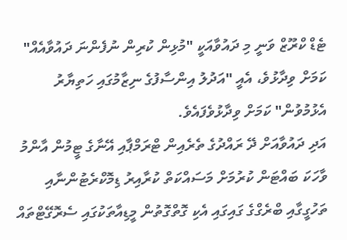ޓެޑް ކްރޫޒް ވަނީ މި ދައުވާއަކީ "މުޅިން ކުރިން ނުފެންނަ ދައުވާއެއް" ކަމަށް ވިދާޅުވެ، އެއީ "އަދުލު އިންސާފުގެ ނިޒާމުގައި ހަތިޔާރު އެޅުމުވުން" ކަމަށް ވިދާޅުވެފައެވެ.
އަދި ދައުވާއަށް ދޭ ރައްދުގެ ތެރެއިން ޓްރަމްޕާއި އޭނާގެ ޓީމުން އާންމު ވާހަކަ ބައްޓަން ކުރުމަށް މަސައްކަތް ކުރާއިރު ޑިމޮކްރެޓުންނާއި ތަހުގީގާއި ބްރެގްގެ ގައިގައި އެކި ގޮތްގޮތުން މީޑިއާތަކުގައި ސެރޮގޭޓްތައް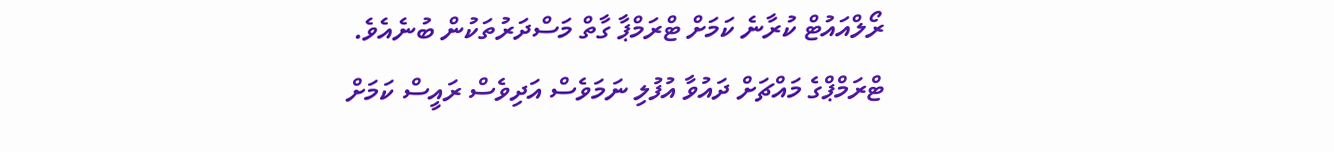ރޯލްއައުޓް ކުރާނެ ކަމަށް ޓްރަމްޕާ ގާތް މަސްދަރުތަކުން ބުނެއެވެ.
ޓްރަމްޕްގެ މައްޗަށް ދައުވާ އުފުލި ނަމަވެސް އަދިވެސް ރައީސް ކަމަށް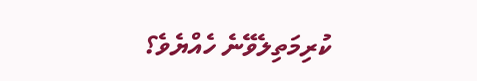ކުރިމަތިލެވޭނެ ހެއްޔެވެ؟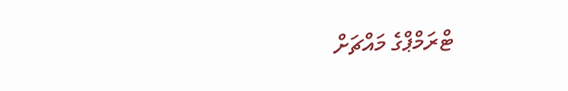ޓްރަމްޕްގެ މައްޗަށް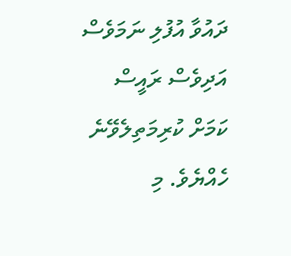ދައުވާ އުފުލި ނަމަވެސް އަދިވެސް ރައީސް ކަމަށް ކުރިމަތިލެވޭނެ ހެއްޔެވެ. މި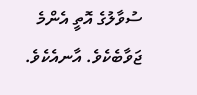ސުވާލުގެ އޮތީ އެންމެ ޖަވާބެކެވެ. އާނއެކެވެ.